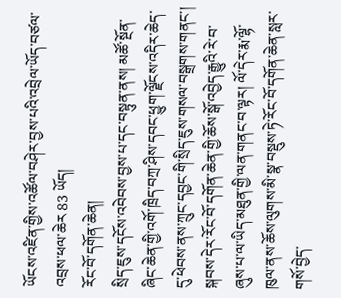ཡོངས་འཛིན་གྱིས་འཚོལ་བཤེར་བྱས་པའི་འབྲེལ་ཡོད་བཙལ་འབྲས་ཕལ་ཆེར 83 ཡོད།
རོང་བོ་དགོན་ཆེན།
སྲིད་ཇུས་དངོས་འབེབས་བྱས་པ་དང་བསྟུན་ནས། མཚོ་སྔོན་ཞིང་ཆེན་གྱི་འགོ་ཁྲིད་བཀྲ་ཤིས་དབང་ཕྱུག་ལྗོངས་འདིར་ཆེད་དུ་ཕེབས་ནས་ཀྲུང་དབྱང་གི་སྲིད་ཇུས་གསལ་བསྒྲགས་གནང་། སྐབས་དེར་རོང་བོ་དགོན་ཆེན་གྱི་ཆོས་སྒོ་འབྱེད་རྒྱུའི་རེ་བ་ཞུས་པ་ལ་ཡིད་མཐུན་གྱི་ལན་གནང་བ་ལྟར། ལོ་དེར་རྨ་ལྷོ་ཁུལ་ནས་ཆོས་ལུགས་མི་སྣ་བསྡུས་ཏེ་རོང་བོ་དགོན་ཆེན་སླར་གསོ་བྱེད་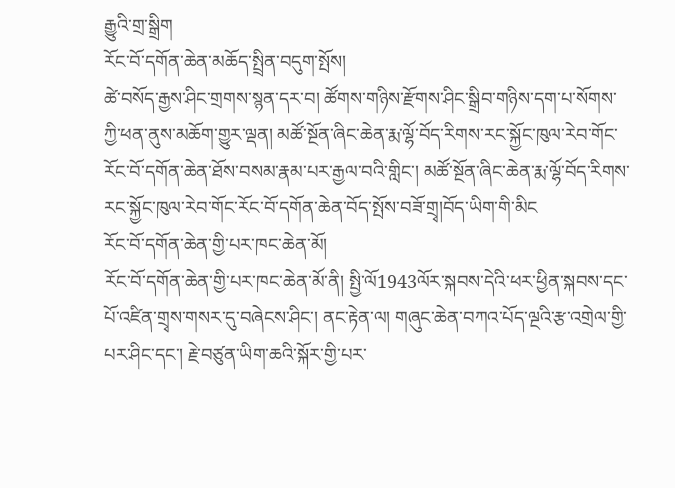རྒྱུའི་གྲ་སྒྲིག
རོང་བོ་དགོན་ཆེན་མཆོད་སྤྲིན་བདུག་སྤོས།
ཚེ་བསོད་རྒྱས་ཤིང་གྲགས་སྙན་དར་བ། ཚོགས་གཉིས་རྫོགས་ཤིང་སྒྲིབ་གཉིས་དག་པ་སོགས་ཀྱི་ཕན་ནུས་མཆོག་གྱུར་ལྡན། མཚོ་སྔོན་ཞིང་ཆེན་རྨ་ལྷོ་བོད་རིགས་རང་སྐྱོང་ཁུལ་རེབ་གོང་རོང་བོ་དགོན་ཆེན་ཐོས་བསམ་རྣམ་པར་རྒྱལ་བའི་གླིང་། མཚོ་སྔོན་ཞིང་ཆེན་རྨ་ལྷོ་བོད་རིགས་རང་སྐྱོང་ཁུལ་རེབ་གོང་རོང་བོ་དགོན་ཆེན་བོད་སྤོས་བཟོ་གྲྭ།བོད་ཡིག་གི་མིང
རོང་བོ་དགོན་ཆེན་གྱི་པར་ཁང་ཆེན་མོ།
རོང་བོ་དགོན་ཆེན་གྱི་པར་ཁང་ཆེན་མོ་ནི། སྤྱི་ལོ1943ལོར་སྐབས་དེའི་ཕར་ཕྱིན་སྐབས་དང་པོ་འཛིན་གྲྭས་གསར་དུ་བཞེངས་ཤིང་། ནང་རྟེན་ལ། གཞུང་ཆེན་བཀའ་པོད་ལྔའི་རྩ་འགྲེལ་གྱི་པར་ཤིང་དང་། རྗེ་བཙུན་ཡིག་ཆའི་སྐོར་གྱི་པར་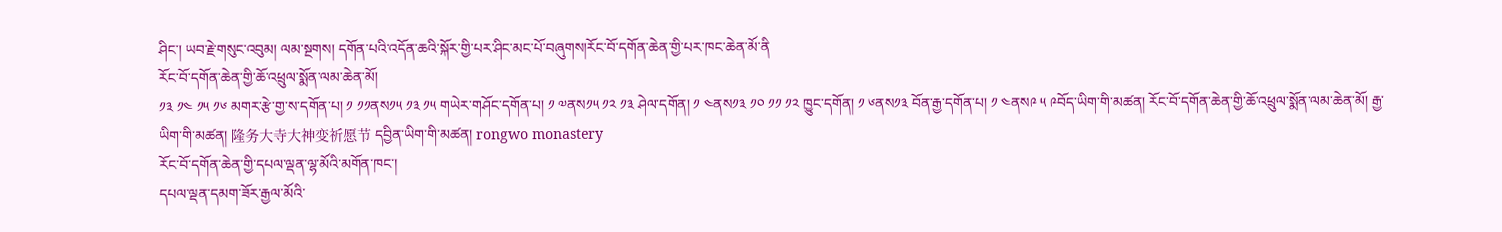ཤིང་། ཡབ་རྗེ་གསུང་འབུམ། ལམ་སྔགས། དགོན་པའི་འདོན་ཆའི་སྐོར་གྱི་པར་ཤིང་མང་པོ་བཞུགས།རོང་བོ་དགོན་ཆེན་གྱི་པར་ཁང་ཆེན་མོ་ནི
རོང་བོ་དགོན་ཆེན་གྱི་ཆོ་འཕྲུལ་སྨོན་ལམ་ཆེན་མོ།
༡༣ ༡༤ ༡༥ ༡༦ མགར་རྩེ་གྱ་ས་དགོན་པ། ༡ ༡༡ནས༡༥ ༡༣ ༡༥ གཡེར་གཤོང་དགོན་པ། ༡ ༧ནས༡༥ ༡༢ ༡༣ ཤེལ་དགོན། ༡ ༤ནས༡༣ ༡༠ ༡༡ ༡༢ ཁྱུང་དགོན། ༡ ༦ནས༡༣ བོན་རྒྱ་དགོན་པ། ༡ ༤ནས༩ ༥ ༩བོད་ཡིག་གི་མཚན། རོང་བོ་དགོན་ཆེན་གྱི་ཆོ་འཕྲུལ་སྨོན་ལམ་ཆེན་མོ། རྒྱ་ཡིག་གི་མཚན། 隆务大寺大神变祈愿节 དབྱིན་ཡིག་གི་མཚན། rongwo monastery
རོང་བོ་དགོན་ཆེན་གྱི་དཔལ་ལྡན་ལྷ་མོའི་མགོན་ཁང་།
དཔལ་ལྡན་དམག་ཟོར་རྒྱལ་མོའི་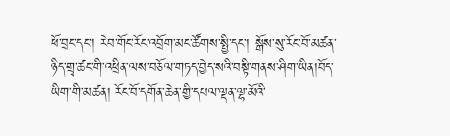ཕོ་བྲང་དང་། རེབ་གོང་རོང་འབྲོག་མང་ཚོགས་སྤྱི་དང་། སྒོས་སུ་རོང་བོ་མཚན་ཉིད་གྲྭ་ཚང་གི་འཕྲིན་ལས་བཅོལ་གཏད་བྱེད་སའི་བསྟི་གནས་ཤིག་ཡིན།བོད་ཡིག་གི་མཚན། རོང་བོ་དགོན་ཆེན་གྱི་དཔལ་ལྡན་ལྷ་མོའི་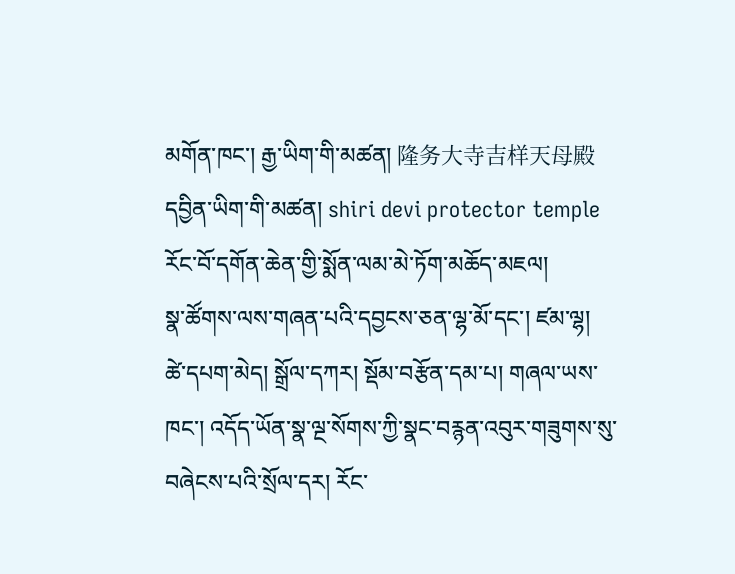མགོན་ཁང་། རྒྱ་ཡིག་གི་མཚན། 隆务大寺吉样天母殿 དབྱིན་ཡིག་གི་མཚན། shiri devi protector temple
རོང་བོ་དགོན་ཆེན་གྱི་སྨོན་ལམ་མེ་ཏོག་མཆོད་མཇལ།
སྣ་ཚོགས་ལས་གཞན་པའི་དབྱངས་ཅན་ལྷ་མོ་དང་། ཛམ་ལྷ། ཚེ་དཔག་མེད། སྒྲོལ་དཀར། སྡོམ་བརྩོན་དམ་པ། གཞལ་ཡས་ཁང་། འདོད་ཡོན་སྣ་ལྔ་སོགས་ཀྱི་སྣང་བརྙན་འབུར་གཟུགས་སུ་བཞེངས་པའི་སྲོལ་དར། རོང་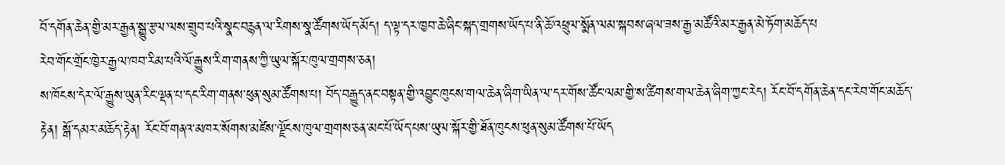བོ་དགོན་ཆེན་གྱི་མར་རྒྱན་སྒྱུ་རྩལ་ལས་གྲུབ་པའི་སྣང་བརྙན་ལ་རིགས་སྣ་ཚོགས་ཡོད་མོད། ད་ལྟ་དར་ཁྱབ་ཆེ་ཞིང་སྐད་གྲགས་ཡོད་པ་ནི་ཆོ་འཕྲུལ་སྨོན་ལམ་སྐབས་ཞལ་ཟས་རྒྱ་མཚོའི་མར་རྒྱན་མེ་ཏོག་མཆོད་པ
རེབ་གོང་གྲོང་ཁྱེར་རྒྱལ་ཁབ་རིམ་པའི་ལོ་རྒྱུས་རིག་གནས་ཀྱི་ཡུལ་སྐོར་ཁུལ་གྲགས་ཅན།
ས་ཁོངས་དེར་ལོ་རྒྱུས་ཡུན་རིང་ལྡན་པ་དང་རིག་གནས་ཕུན་སུམ་ཚོགས་པ། བོད་བརྒྱུད་ནང་བསྟན་གྱི་འབྱུང་ཁུངས་གལ་ཆེན་ཞིག་ཡིན་ལ་དར་གོས་ཚོང་ལམ་གྱི་ས་ཚིགས་གལ་ཆེན་ཞིག་ཀྱང་རེད། རོང་བོ་དགོན་ཆེན་དང་རེབ་གོང་མཆོད་རྟེན། སྒོ་དམར་མཆོད་རྟེན། རོང་བོ་གནའ་མཁར་སོགས་མཛེས་ལྗོངས་ཁུལ་གྲགས་ཅན་མང་པོ་ཡོད་པས་ཡུལ་སྐོར་གྱི་ཐོན་ཁུངས་ཕུན་སུམ་ཚོགས་པོ་ཡོད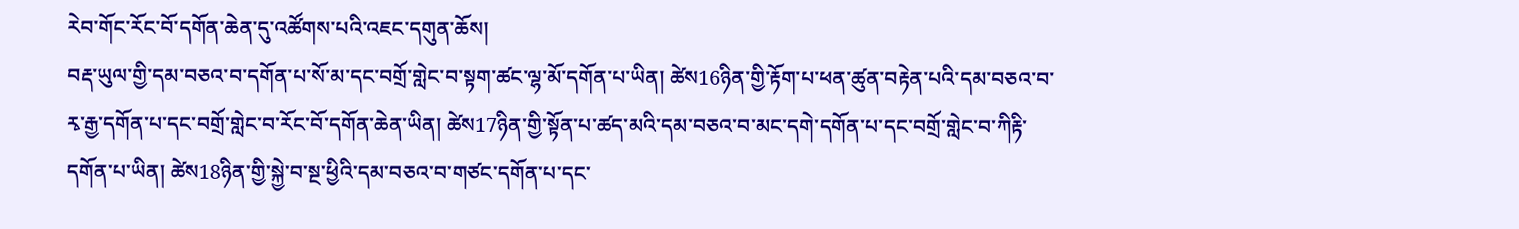རེབ་གོང་རོང་བོ་དགོན་ཆེན་དུ་འཚོགས་པའི་འཇང་དགུན་ཆོས།
བརྡ་ཡུལ་གྱི་དམ་བཅའ་བ་དགོན་པ་སོ་མ་དང་བགྲོ་གླེང་བ་སྟག་ཚང་ལྷ་མོ་དགོན་པ་ཡིན། ཚེས16ཉིན་གྱི་རྟོག་པ་ཕན་ཚུན་བརྟེན་པའི་དམ་བཅའ་བ་རྭ་རྒྱ་དགོན་པ་དང་བགྲོ་གླེང་བ་རོང་བོ་དགོན་ཆེན་ཡིན། ཚེས17ཉིན་གྱི་སྟོན་པ་ཚད་མའི་དམ་བཅའ་བ་མང་དགེ་དགོན་པ་དང་བགྲོ་གླེང་བ་ཀིརྟི་དགོན་པ་ཡིན། ཚེས18ཉིན་གྱི་སྐྱེ་བ་སྔ་ཕྱིའི་དམ་བཅའ་བ་གཙང་དགོན་པ་དང་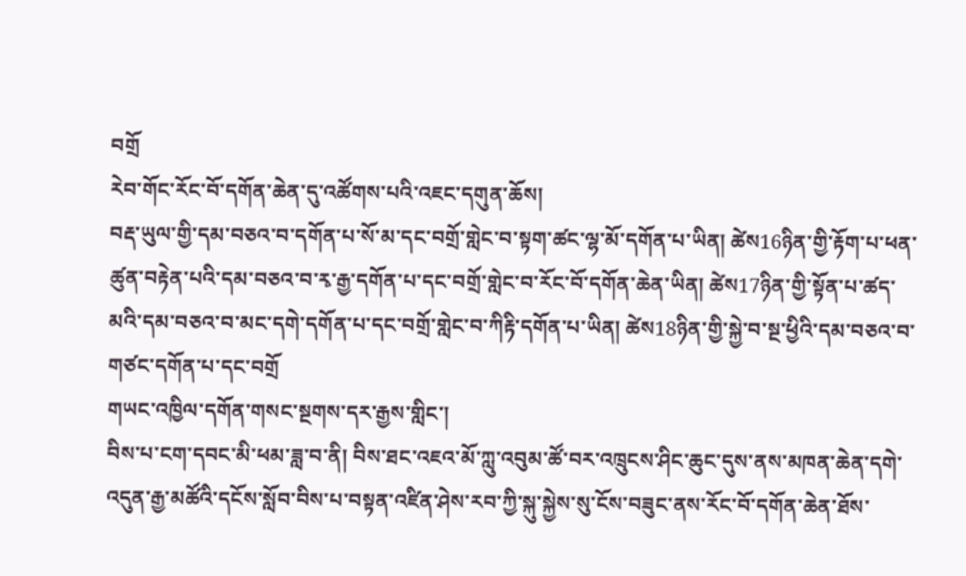བགྲོ
རེབ་གོང་རོང་བོ་དགོན་ཆེན་དུ་འཚོགས་པའི་འཇང་དགུན་ཆོས།
བརྡ་ཡུལ་གྱི་དམ་བཅའ་བ་དགོན་པ་སོ་མ་དང་བགྲོ་གླེང་བ་སྟག་ཚང་ལྷ་མོ་དགོན་པ་ཡིན། ཚེས16ཉིན་གྱི་རྟོག་པ་ཕན་ཚུན་བརྟེན་པའི་དམ་བཅའ་བ་རྭ་རྒྱ་དགོན་པ་དང་བགྲོ་གླེང་བ་རོང་བོ་དགོན་ཆེན་ཡིན། ཚེས17ཉིན་གྱི་སྟོན་པ་ཚད་མའི་དམ་བཅའ་བ་མང་དགེ་དགོན་པ་དང་བགྲོ་གླེང་བ་ཀིརྟི་དགོན་པ་ཡིན། ཚེས18ཉིན་གྱི་སྐྱེ་བ་སྔ་ཕྱིའི་དམ་བཅའ་བ་གཙང་དགོན་པ་དང་བགྲོ
གཡང་འཁྱིལ་དགོན་གསང་སྔགས་དར་རྒྱས་གླིང་།
བིས་པ་ངག་དབང་མི་ཕམ་ཟླ་བ་ནི། བིས་ཐང་འཇའ་མོ་ཀླུ་འབུམ་ཚོ་བར་འཁྲུངས་ཤིང་ཆུང་དུས་ནས་མཁན་ཆེན་དགེ་འདུན་རྒྱ་མཚོའི་དངོས་སློབ་བིས་པ་བསྟན་འཛིན་ཤེས་རབ་ཀྱི་སྐུ་སྐྱེས་སུ་ངོས་བཟུང་ནས་རོང་བོ་དགོན་ཆེན་ཐོས་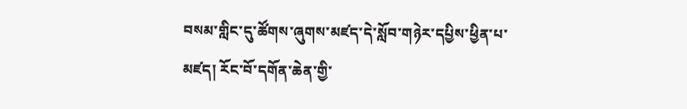བསམ་གླིང་དུ་ཚོགས་ཞུགས་མཛད་དེ་སློབ་གཉེར་དཔྱིས་ཕྱིན་པ་མཛད། རོང་བོ་དགོན་ཆེན་གྱི་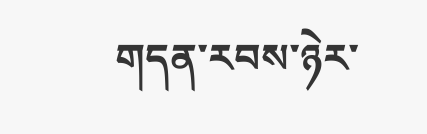གདན་རབས་ཉེར་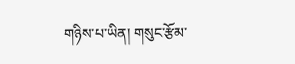གཉིས་པ་ཡིན། གསུང་རྩོམ་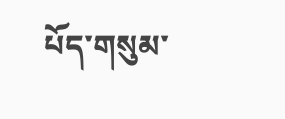པོད་གསུམ་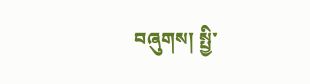བཞུགས། སྤྱི་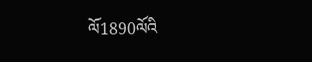ལོ1890ལོའི